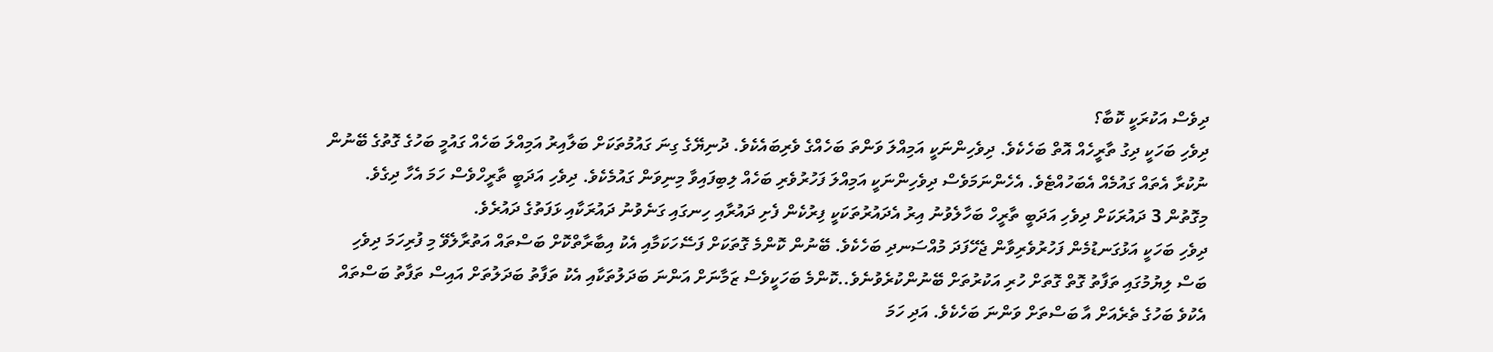ދިވެސް އަކުރަކީ ކޮބާ؟
ދިވެހި ބަހަކީ ދިގު ތާރީހެއް އޮތް ބަހެކެވެ. ދިވެހިންނަކީ އަމިއްލަ ވަންތަ ބަހެއްގެ ވެރިބައެކެވެ. ދުނިޔޭގެ ގިނަ ގައުމުތަކަށް ބަލާއިރު އަމިއްލަ ބަހެއް ގައުމީ ބަހުގެ ގޮތުގެ ބޭނުން ނުކުރާ އެތައް ގައުމެއް އެބަހުއްޓެވެ. އެހެންނަމަވެސް ދިވެހިންނަކީ އަމިއްލަ ފަހުރުވެރި ބަހެއް ލިބިފައިވާ މިނިވަން ގައުމެކެވެ. ދިވެހި އަދަބީ ތާރީހްވެސް ހަމަ އެހާ ދިގެވެ. މިގޮތުން 3 ދައުރަކަށް ދިވެހި އަދަބީ ތާރީހް ބަހާލެވުނު އިރު އެދައުރުތަކަކީ ފިރުކެން ފެށި ދައުރާއި ހިނގައި ގަނެވުނު ދައުރަކާއި ޅަފަތުގެ ދައުރެވެ.
ދިވެހި ބަހަކީ އަޅުގަނޑުމެން ފަހުރުވެރިވާން ޖެހޭފަދަ މުއްސަނދި ބަހެކެވެ. ބޭނުން ކޮންމެ ގޮތަކަށް ފަސޭހަކަމާއި އެކު އިބާރާތްކޮށް ބަސްތައް އަތުރާލެވޭ މި ފުރިހަމަ ދިވެހި ބަސް ލިޔުމުގައި ތަފާތު ގޮތް ގޮތަށް ހުރި އަކުރުތަށް ބޭނުންކުރެވުނެވެ..ކޮންމެ ބަހަކީވެސް ޒަމާނަށް އަންނަ ބަދަލުތަކާއި އެކު ތަފާތު ބަދަލުތަށް އައިސް ތަފާތު ބަސްތައް އެކުވެ ބަހުގެ ތެރެއަށް އާ ބަސްތަށް ވަންނަ ބަހެކެވެ. އަދި ހަމަ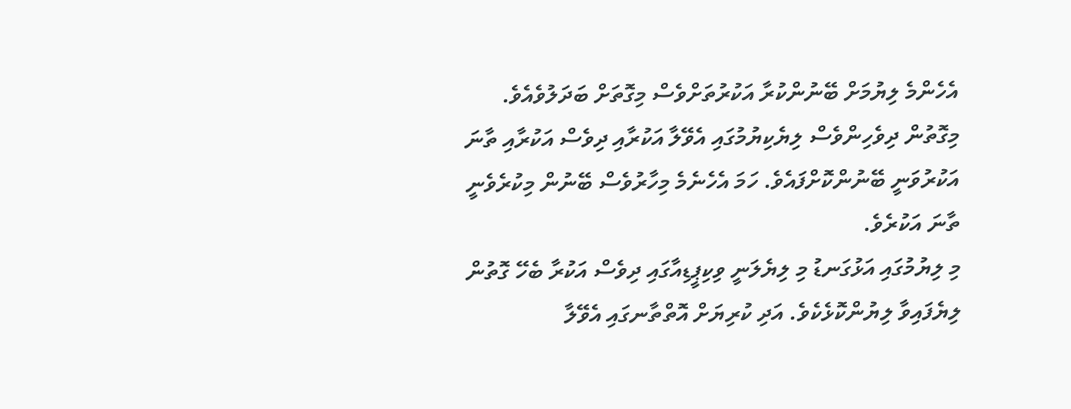އެހެންމެ ލިޔުމަށް ބޭނުންކުރާ އަކުރުތަށްވެސް މިގޮތަށް ބަދަލުވެއެވެ. މިގޮތުން ދިވެހިންވެސް ލިޔެކިޔުމުގައި އެވޭލާ އަކުރާއި ދިވެސް އަކުރާއި ތާނަ އަކުރުވަނީ ބޭނުންކޮށްފައެވެ. ހަމަ އެހެނެމެ މިހާރުވެސް ބޭނުން މިކުރެވެނީ ތާނަ އަކުރެވެ.
މި ލިޔުމުގައި އަޅުގަނޑު މި ލިޔެލަނީ ވިކިޕީޑިއާގައި ދިވެސް އަކުރާ ބެހޭ ގޮތުން ލިޔެފައިވާ ލިޔުންކޮޅެކެވެ. އަދި ކުރިޔަށް އޮތްތާނގައި އެވޭލާ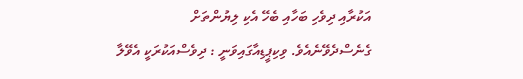އަކުރާއި ދިވެހި ބަހާއި ބެހޭ އެކި ލިޔުންތަށް ގެނެސްދެވޭނެއެވެ. ވިކިޕީޑިއާގައިވަނީ : ދިވެސްއަކުރަކީ އެވޭލާ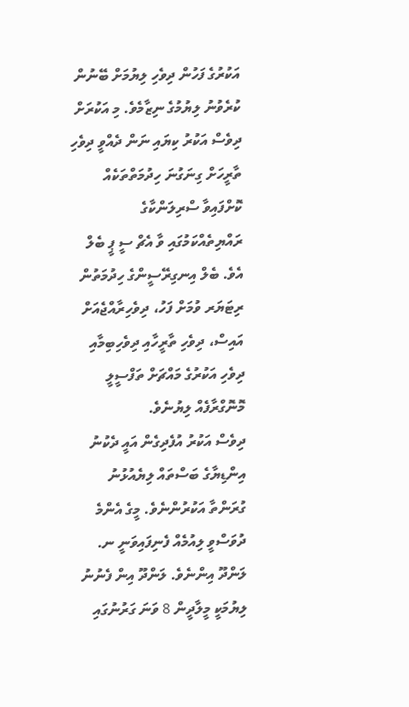އަކުރުގެ ފަހުން ދިވެހި ލިޔުމަށް ބޭނުން ކުރެވުނު ލިޔުމުގެ ނިޒާމެވެ. މި އަކުރަށް ދިވެސް އަކުރު ކިޔައި ނަން ދެއްވީ ދިވެހި ތާރީހަށް ގިނަގުނަ ހިދުމަތްތަކެއް ކޮށްފައިވާ ސްރިލަންކާގެ ރައްޔިތެއްކަމުގައި ވާ އެޗް ސީ ޕީ ބެލް އެވެ. ބެލް އިނގިރޭސީންގެ ހިދުމަތުން ރިޓަޔަރ ވުމަށް ފަހު، ދިވެހިރާއްޖެއަށް އައިސް، ދިވެހި ތާރީހާއި ދިވެހިބިމާއި ދިވެހި އަކުރުގެ މައްޗަށް ތަފްސީލީ މޮނޮގްރާފެއް ލިޔުނެވެ.
ދިވެސް އަކުރު އުފެދިގެން އައީ ދެކުނު އިންޑިޔާގެ ބަސްތައް ލިޔެއުޅުނު ގުރަންތާ އަކުރުންނެވެ. މީގެ އެންމެ ދުވަސްވީ ލިއުމެއް ފެނިފައިވަނީ ނ. ލަންދޫ އިންނެވެ. ލަންދޫ އިން ފެނުނު ލިޔުމަކީ މީލާދީން 8 ވަނަ ގަރުނުގައި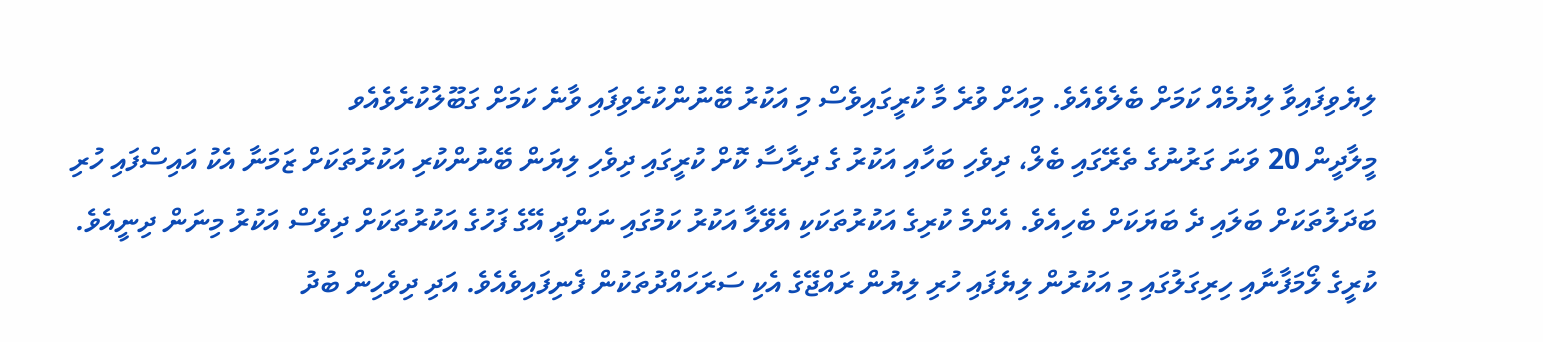ލިޔެވިފައިވާ ލިޔުމެއް ކަމަށް ބެލެވެއެވެ. މިއަށް ވުރެ މާ ކުރީގައިވެސް މި އަކުރު ބޭނުންކުރެވިފައި ވާނެ ކަމަށް ގަބޫލުކުރެވެއެވ
މީލާދީން 20 ވަނަ ގަރުނުގެ ތެރޭގައި ބެލް، ދިވެހި ބަހާއި އަކުރު ގެ ދިރާސާ ކޮށް ކުރީގައި ދިވެހި ލިޔަން ބޭނުންކުރި އަކުރުތަކަށް ޒަމަނާ އެކު އައިސްފައި ހުރި ބަދަލުތަކަށް ބަލައި ދެ ބަޔަކަށް ބެހިއެވެ. އެންމެ ކުރިގެ އަކުރުތަކަކި އެވޭލާ އަކުރު ކަމުގައި ނަންދީ އޭގެ ފަހުގެ އަކުރުތަކަށް ދިވެސް އަކުރު މިނަން ދިނީއެވެ. ކުރީގެ ލޯމަފާނާއި ހިރިގަލުގައި މި އަކުރުން ލިޔެފައި ހުރި ލިޔުން ރައްޖޭގެ އެކި ސަރަހައްދުތަކުން ފެނިފައިވެއެވެ. އަދި ދިވެހިން ބުދު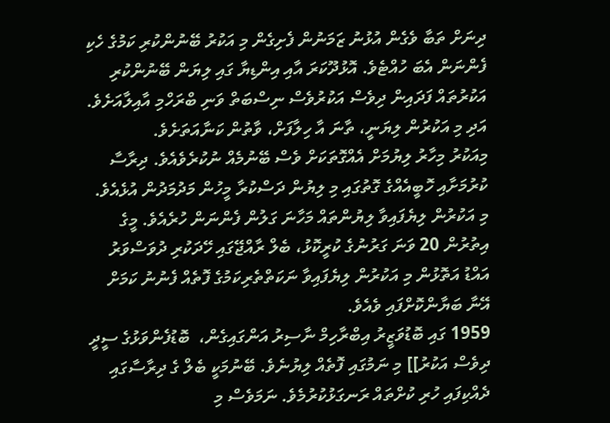ދިނަށް ތަބާ ވެގެން އުޅުނު ޒަމަނުން ފެށިގެން މި އަކުރު ބޭނުންކުރި ކަމުގެ ހެކި ފެންނަން އެބަ ހުއްޓެވެ. އޮޅުދޫކަރަ އާއި އިންޑިޔާ ގައި ލިޔަން ބޭނުންކުރި އަކުރުތައް ފަދައިން ދިވެސް އަކުރުވެސް ނިސްބަތް ވަނި ބްރަހްމި އާއިލާއަށެވެ. އަދި މި އަކުރުން ލިޔަނީ، ތާނަ އާ ހިލާފަށް، ވާތުން ކަނާއަތަށެވެ.
މިއަކުރު މިހާރު ލިޔުމަށް އެއްގޮތަކަށް ވެސް ބޭނުމެއް ނުކުރެވެއެވެ. ދިރާސާ ކުރުމަށާއި ހޮބީއެއްގެ ގޮތުގައި މި ލިޔުން ދަސްކުރާ މީހުން މަދުމަދުން އުޅެއެވެ. މި އަކުރުން ލިޔެފައިވާ ލިޔުންތައް މަހާނަ ގަލުން ފެންނަން ހުރެއެވެ. މީގެ އިތުރުން 20 ވަނަ ގަރުނުގެ ކުރީކޮޅު، ބެލް ރާއްޖޭގައި ހޭދަކުރި ދުވަސްވަރު އައްޑު އަތޮޅުން މި އަކުރުން ލިޔެފައިވާ ނަކަތްތެރިކަމުގެ ފޮތެއް ފެނުނު ކަމަށް އޭނާ ބަޔާންކޮށްފައި ވެއެވެ.
1959 ގައި ބޮޑުވަޒީރު އިބްރާހިމް ނާސިރު އަންގައިގެން،  ބޮޑުފެންވަޅުގެ ސީދީ ދިވެސް އަކުރު]] މި ނަމުގައި ފޮތެއް ލިޔުނެވެ. ބޭނުމަކީ ބެލް ގެ ދިރާސާގައި ދެއްކިފައި ހުރި ކުށްތައް ރަނގަޅުކުރުމެވެ. ނަމަވެސް މި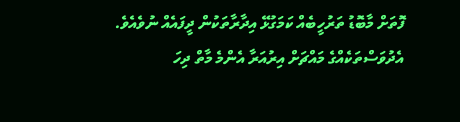ފޮތަށް މާބޮޑު ތަރުހީބެއް ކަމަގުޅޭ އިދާރާތަކުން ދީފައެއް ނުވެއެވެ.
އެދުވަސްތަކެއްގެ މައްޗަށް އިރުއަރާ އެންމެ މާތް ދިހަ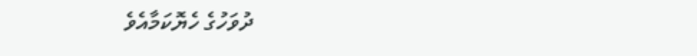ދުވަހުގެ ހެޔޮކަމާއެވެ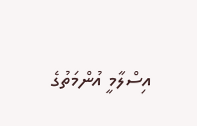އިސްލާމީ އުންމަތުގެ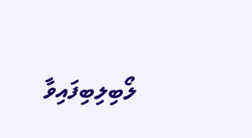ލޯބިލިބިފައިވާ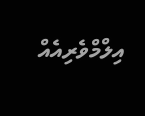އިލްމްވެރިއެއް